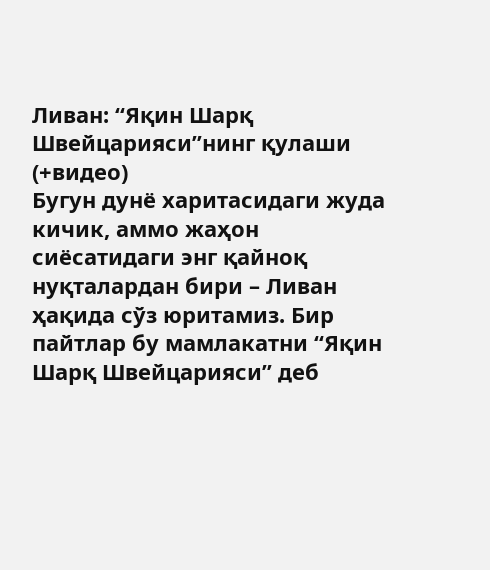Ливан: “Яқин Шарқ Швейцарияси”нинг қулаши (+видео)
Бугун дунё харитасидаги жуда кичик, аммо жаҳон сиёсатидаги энг қайноқ нуқталардан бири – Ливан ҳақида сўз юритамиз. Бир пайтлар бу мамлакатни “Яқин Шарқ Швейцарияси” деб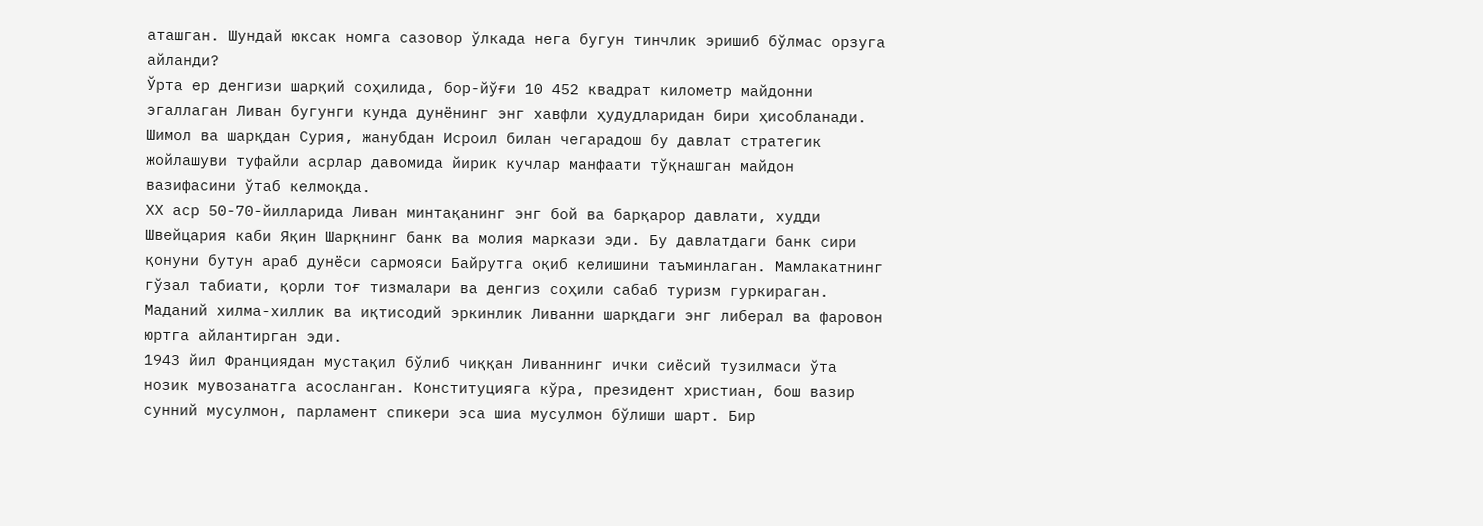аташган. Шундай юксак номга сазовор ўлкада нега бугун тинчлик эришиб бўлмас орзуга айланди?
Ўрта ер денгизи шарқий соҳилида, бор-йўғи 10 452 квадрат километр майдонни эгаллаган Ливан бугунги кунда дунёнинг энг хавфли ҳудудларидан бири ҳисобланади. Шимол ва шарқдан Сурия, жанубдан Исроил билан чегарадош бу давлат стратегик жойлашуви туфайли асрлар давомида йирик кучлар манфаати тўқнашган майдон вазифасини ўтаб келмоқда.
ХХ аср 50-70-йилларида Ливан минтақанинг энг бой ва барқарор давлати, худди Швейцария каби Яқин Шарқнинг банк ва молия маркази эди. Бу давлатдаги банк сири қонуни бутун араб дунёси сармояси Байрутга оқиб келишини таъминлаган. Мамлакатнинг гўзал табиати, қорли тоғ тизмалари ва денгиз соҳили сабаб туризм гуркираган. Маданий хилма-хиллик ва иқтисодий эркинлик Ливанни шарқдаги энг либерал ва фаровон юртга айлантирган эди.
1943 йил Франциядан мустақил бўлиб чиққан Ливаннинг ички сиёсий тузилмаси ўта нозик мувозанатга асосланган. Конституцияга кўра, президент христиан, бош вазир сунний мусулмон, парламент спикери эса шиа мусулмон бўлиши шарт. Бир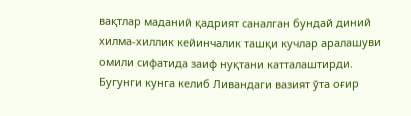вақтлар маданий қадрият саналган бундай диний хилма-хиллик кейинчалик ташқи кучлар аралашуви омили сифатида заиф нуқтани катталаштирди.
Бугунги кунга келиб Ливандаги вазият ўта оғир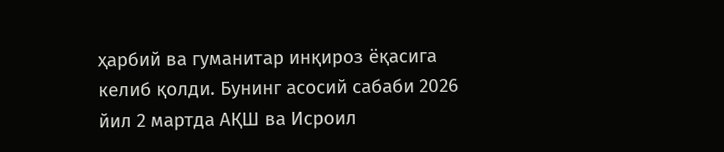ҳарбий ва гуманитар инқироз ёқасига келиб қолди. Бунинг асосий сабаби 2026 йил 2 мартда АҚШ ва Исроил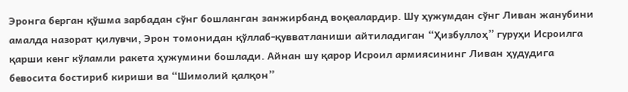Эронга берган қўшма зарбадан сўнг бошланган занжирбанд воқеалардир. Шу ҳужумдан сўнг Ливан жанубини амалда назорат қилувчи, Эрон томонидан қўллаб-қувватланиши айтиладиган “Ҳизбуллоҳ” гуруҳи Исроилга қарши кенг кўламли ракета ҳужумини бошлади. Айнан шу қарор Исроил армиясининг Ливан ҳудудига бевосита бостириб кириши ва “Шимолий қалқон”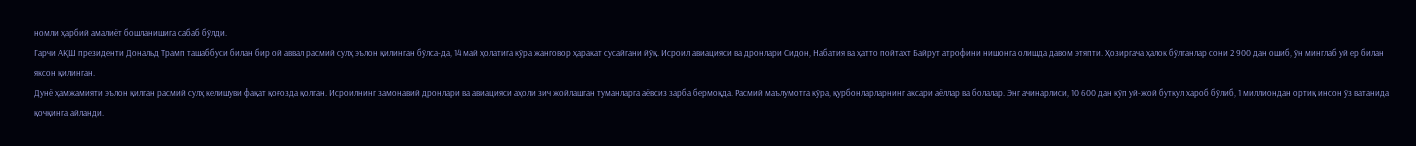номли ҳарбий амалиёт бошланишига сабаб бўлди.
Гарчи АҚШ президенти Дональд Трамп ташаббуси билан бир ой аввал расмий сулҳ эълон қилинган бўлса-да, 14 май ҳолатига кўра жанговор ҳаракат сусайгани йўқ. Исроил авиацияси ва дронлари Сидон, Набатия ва ҳатто пойтахт Байрут атрофини нишонга олишда давом этяпти. Ҳозиргача ҳалок бўлганлар сони 2 900 дан ошиб, ўн минглаб уй ер билан яксон қилинган.
Дунё ҳамжамияти эълон қилган расмий сулҳ келишуви фақат қоғозда қолган. Исроилнинг замонавий дронлари ва авиацияси аҳоли зич жойлашган туманларга аёвсиз зарба бермоқда. Расмий маълумотга кўра, қурбонларларнинг аксари аёллар ва болалар. Энг ачинарлиси, 10 600 дан кўп уй-жой буткул хароб бўлиб, 1 миллиондан ортиқ инсон ўз ватанида қочқинга айланди.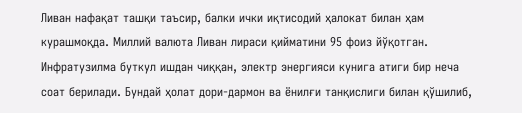Ливан нафақат ташқи таъсир, балки ички иқтисодий ҳалокат билан ҳам курашмоқда. Миллий валюта Ливан лираси қийматини 95 фоиз йўқотган. Инфратузилма буткул ишдан чиққан, электр энергияси кунига атиги бир неча соат берилади. Бундай ҳолат дори-дармон ва ёнилғи танқислиги билан қўшилиб,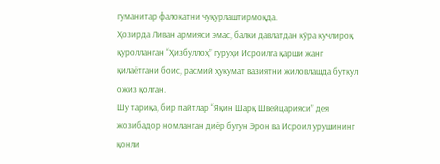гуманитар фалокатни чуқурлаштирмоқда.
Ҳозирда Ливан армияси эмас, балки давлатдан кўра кучлироқ қуролланган “Ҳизбуллоҳ” гуруҳи Исроилга қарши жанг қилаётгани боис, расмий ҳукумат вазиятни жиловлашда буткул ожиз қолган.
Шу тариқа, бир пайтлар “Яқин Шарқ Швейцарияси” дея жозибадор номланган диёр бугун Эрон ва Исроил урушининг қонли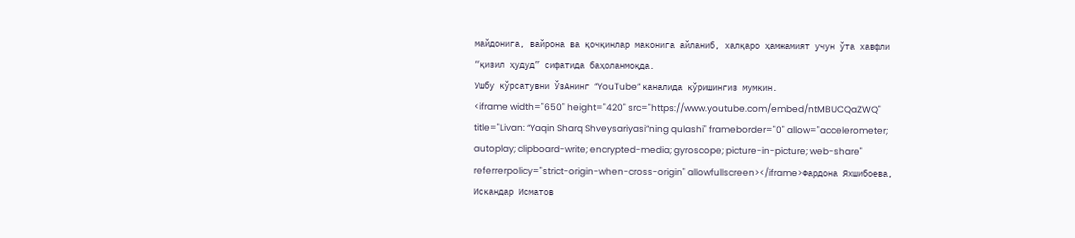майдонига, вайрона ва қочқинлар маконига айланиб, халқаро ҳамжамият учун ўта хавфли “қизил ҳудуд” сифатида баҳоланмоқда.
Ушбу кўрсатувни ЎзАнинг “YouTube” каналида кўришингиз мумкин.
<iframe width="650" height="420" src="https://www.youtube.com/embed/ntMBUCQaZWQ" title="Livan: “Yaqin Sharq Shveysariyasi”ning qulashi" frameborder="0" allow="accelerometer; autoplay; clipboard-write; encrypted-media; gyroscope; picture-in-picture; web-share" referrerpolicy="strict-origin-when-cross-origin" allowfullscreen></iframe>Фардона Яхшибоева, Искандар Исматов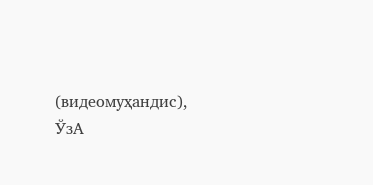(видеомуҳандис), ЎзА